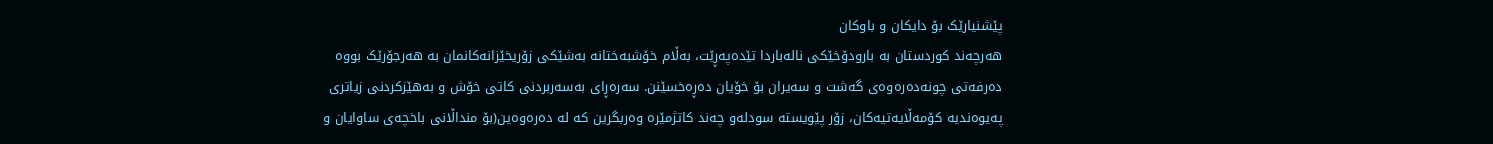پێشنیارێک بۆ دایکان و باوکان
هەرچەند کوردستان بە بارودۆخێکی نالەباردا تێدەپەڕێت، بەڵام خۆشبەختانە بەشێکی زۆریخێزانەکانمان بە هەرجۆرێک بووە دەرفەتی چونەدەرەوەی گەشت و سەیران بۆ خۆیان دەڕەخسێنن. سەرەڕای بەسەربردنی کاتی خۆش و بەهێزکردنی زیاتری پەیوەندیە کۆمەڵایەتیەکان، زۆر پێویستە سودلەو چەند کاتژمێرە وەربگرین کە لە دەرەوەین(بۆ منداڵانی باخچەی ساوایان و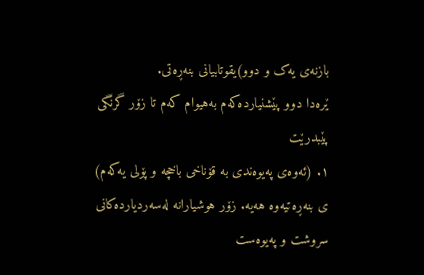بازنەی یەک و دوو)یقوتابیانی بنەڕەتی.
ێرەدا دوو پێشنیاردەکەم بەهیوام کەم تا زۆر گرنگی پێبدرێت
۱. (ئەوەی پەیوەندی بە قۆناخی باخچە و پۆلی یەکەم) ی بنەڕەتیەوە هەیە. زۆر هوشیارانە لەسەردیاردەکانی سروشت و پەیوەست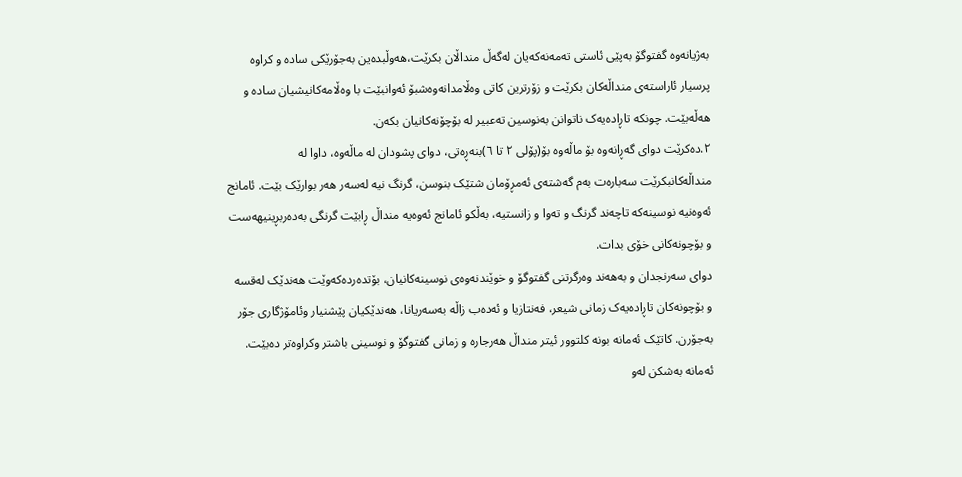بەژیانەوە گفتوگۆ بەپێی ئاستی تەمەنەکەیان لەگەڵ منداڵان بکرێت،هەوڵبدەین بەجۆرێکی سادە و کراوە پرسیار ئاراستەی منداڵەکان بکرێت و زۆرترین کاتی وەڵامدانەوەشبۆ ئەوانبێت با وەڵامەکانیشیان سادە و هەڵەبێت. چونکە تاڕادەیەک ناتوانن بەنوسین تەعبیر لە بۆچۆنەکانیان بکەن.
۲.دەکرێت دوای گەڕانەوە بۆ ماڵەوە بۆ(پۆلی ۲ تا ٦)بنەڕەتی، دوای پشودان لە ماڵەوە، داوا لە منداڵەکانبکرێت سەبارەت بەم گەشتەی ئەمڕۆمان شتێک بنوسن، گرنگ نیە لەسەر هەر بوارێک بێت. ئامانج ئەوەنیە نوسینەکە تاچەند گرنگ و تەوا و زانستیە، بەڵکو ئامانج ئەوەیە منداڵ ڕابێت گرنگی بەدەربڕینیهەست و بۆچونەکانی خۆی بدات.
دوای سەرنجدان و بەهەند وەرگرتنی گفتوگۆ و خوێندنەوەی نوسینەکانیان، بۆتدەردەکەوێت هەندێک لەقسە و بۆچونەکان تاڕادەیەک زمانی شیعر، فەنتازیا و ئەدەب زاڵە بەسەریانا، هەندێکیان پێشنیار وئامۆژگاری جۆر بەجۆرن. کاتێک ئەمانە بونە کلتوور ئیتر منداڵ هەرجارە و زمانی گفتوگۆ و نوسینی باشتر وکراوەتر دەبێت.
ئەمانە بەشکن لەو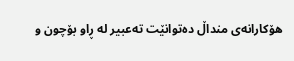هۆکارانەی منداڵ دەتوانێت تەعبیر لە ڕاو بۆچون و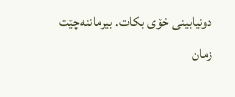دونیابینی خۆی بکات. بیرماننەچێت زمان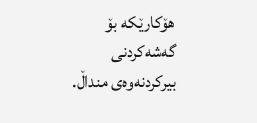هۆکارێکە بۆ گەشەکردنی بیرکردنەوەی منداڵ.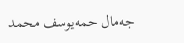جەمال حمەیوسف محمد